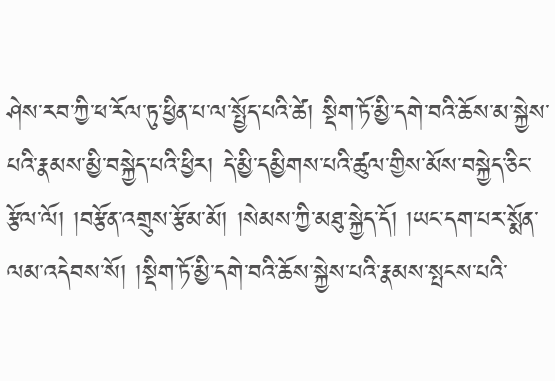ཤེས་རབ་ཀྱི་ཕ་རོལ་ཏུ་ཕྱིན་པ་ལ་སྤྱོད་པའི་ཚེ། སྡིག་ཏོ་མྱི་དགེ་བའི་ཆོས་མ་སྐྱེས་པའི་རྣམས་མྱི་བསྐྱེད་པའི་ཕྱིར། དེ་མྱི་དམྱིགས་པའི་ཚུལ་གྱིས་མོས་བསྐྱེད་ཅིང་རྩོལ་ལོ། །བརྩོན་འགྲུས་རྩོམ་མོ། །སེམས་ཀྱི་མཐུ་སྐྱེད་དོ། །ཡང་དག་པར་སྨོན་ལམ་འདེབས་སོ། །སྡིག་ཏོ་མྱི་དགེ་བའི་ཆོས་སྐྱེས་པའི་རྣམས་སྤངས་པའི་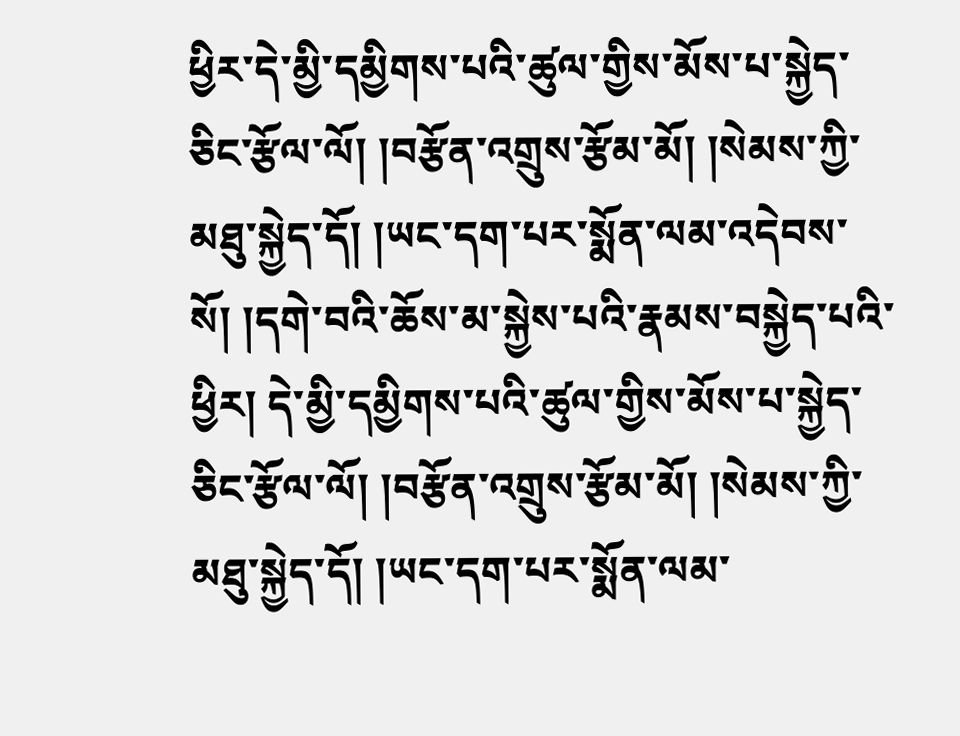ཕྱིར་དེ་མྱི་དམྱིགས་པའི་ཚུལ་གྱིས་མོས་པ་སྐྱེད་ཅིང་རྩོལ་ལོ། །བརྩོན་འགྲུས་རྩོམ་མོ། །སེམས་ཀྱི་མཐུ་སྐྱེད་དོ། །ཡང་དག་པར་སྨོན་ལམ་འདེབས་སོ། །དགེ་བའི་ཆོས་མ་སྐྱེས་པའི་རྣམས་བསྐྱེད་པའི་ཕྱིར། དེ་མྱི་དམྱིགས་པའི་ཚུལ་གྱིས་མོས་པ་སྐྱེད་ཅིང་རྩོལ་ལོ། །བརྩོན་འགྲུས་རྩོམ་མོ། །སེམས་ཀྱི་མཐུ་སྐྱེད་དོ། །ཡང་དག་པར་སྨོན་ལམ་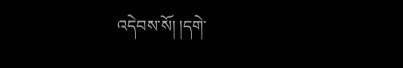འདེབས་སོ། །དགེ་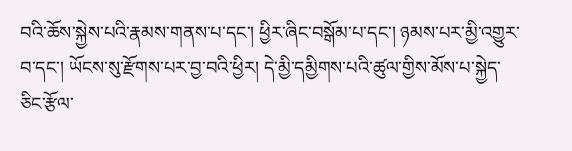བའི་ཆོས་སྐྱེས་པའི་རྣམས་གནས་པ་དང་། ཕྱིར་ཞིང་བསྒོམ་པ་དང་། ཉམས་པར་མྱི་འགྱུར་བ་དང་། ཡོངས་སུ་རྫོགས་པར་བྱ་བའི་ཕྱིར། དེ་མྱི་དམྱིགས་པའི་ཚུལ་གྱིས་མོས་པ་སྐྱེད་ཅིང་རྩོལ་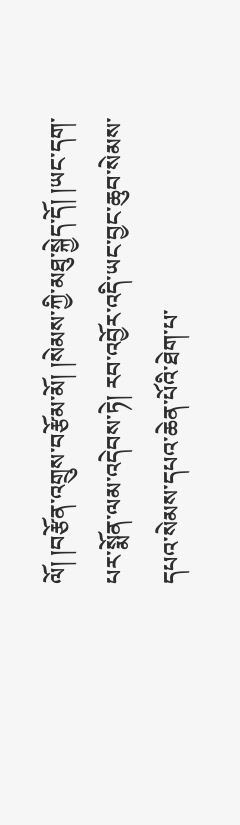ལོ། །བརྩོན་འགྲུས་བརྩོམ་མོ། །སེམས་ཀྱི་མཐུ་སྐྱེད་དོ། །ཡང་དག་པར་སྨོན་ལམ་འདེབས་ཏེ། རབ་འབྱོར་འདི་ཡང་བྱང་ཆུབ་སེམས་དཔའ་སེམས་དཔའ་ཆེན་པོའི་ཐེག་པ་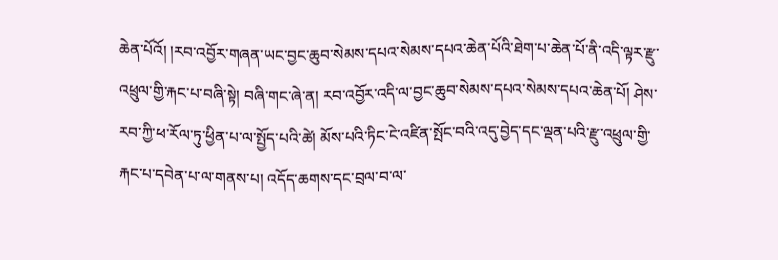ཆེན་པོའོ། །རབ་འབྱོར་གཞན་ཡང་བྱང་ཆུབ་སེམས་དཔའ་སེམས་དཔའ་ཆེན་པོའི་ཐེག་པ་ཆེན་པོ་ནི་འདི་ལྟར་རྫུ་འཕྲུལ་གྱི་རྐང་པ་བཞི་སྟེ། བཞི་གང་ཞེ་ན། རབ་འབྱོར་འདི་ལ་བྱང་ཆུབ་སེམས་དཔའ་སེམས་དཔའ་ཆེན་པོ། ཤེས་རབ་ཀྱི་ཕ་རོལ་ཏུ་ཕྱིན་པ་ལ་སྤྱོད་པའི་ཚེ། མོས་པའི་ཏིང་ངེ་འཛིན་སྤོང་བའི་འདུ་བྱེད་དང་ལྡན་པའི་རྫུ་འཕྲུལ་གྱི་རྐང་པ་དབེན་པ་ལ་གནས་པ། འདོད་ཆགས་དང་བྲལ་བ་ལ་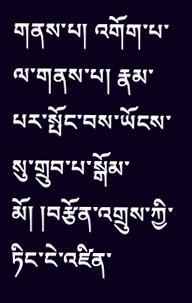གནས་པ། འགོག་པ་ལ་གནས་པ། རྣམ་པར་སྤོང་བས་ཡོངས་སུ་གྲུབ་པ་སྒོམ་མོ། །བརྩོན་འགྲུས་ཀྱི་ཏིང་ངེ་འཛིན་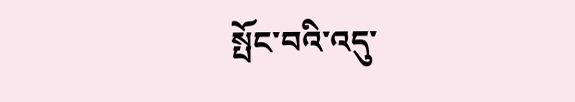སྤོང་བའི་འདུ་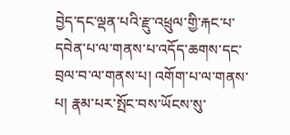བྱེད་དང་ལྡན་པའི་རྫུ་འཕྲུལ་གྱི་རྐང་པ་དབེན་པ་ལ་གནས་པ་འདོད་ཆགས་དང་བྲལ་བ་ལ་གནས་པ། འགོག་པ་ལ་གནས་པ། རྣམ་པར་སྤོང་བས་ཡོངས་སུ་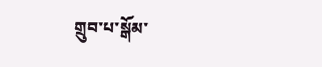གྲུབ་པ་སྒོམ་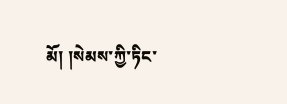མོ། །སེམས་ཀྱི་ཏིང་